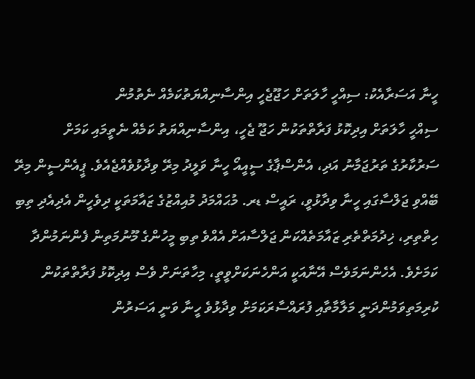ހީނާ އަސަރާއެކު: ސިއްހީ ހާލަތަށް ހަޖޫޖެހީ އިންސާނިއްޔަތުކަމެއް ނެތުމުން
ސިއްހީ ހާލަތަށް އިދިކޮޅު ފަރާތްތަކުން ހަޖޫ ޖެހީ، އިންސާނިއްޔަތު ކަމެއް ނެތީމައި ކަމަށް ސަރުކާރުގެ ތަރުޖަމާނު އަދި، އެންސްޕާގެ ސީއީއޯ ހީނާ ވަލީދު މިރޭ ވިދާޅުވެއްޖެއެވެ. ޕީއެންސީން މިރޭ ބޭއްވި ޖަލްސާގައި ހީނާ ވިދާޅުވީ، ރައީސް ޑރ. މުޙައްމަދު މުއިއްޒުގެ ޒައާމަތަކީ ދިވެހީން އެދިއެދި ތިބި ހިތްތިރި، ޚިދުމަތްތެރި ޒައާމަތެއްކަން ޖަލްސާއަށް އެއްވެ ތިބި މީހުންގެ މޫނުމަތިން ފެންނަމުންދާ ކަމަށެވެ. އެހެންނަމަވެސް އޭނާއަކީ އަންހެނަކަށްވީތީ، މިހާތަނަށް ވެސް އިދިކޮޅު ފަރާތްތަކުން ކުރިމަތިވަމުންދަނީ މަލާމާތާއި ފުރައްސާރަކަމަށް ވިދާޅުވެ ހީނާ ވަނީ އަސަރުން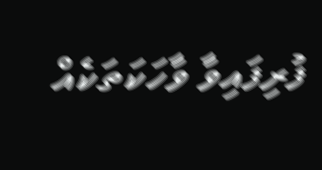ފުރިފައިވާ ވާހަކަތަކެއް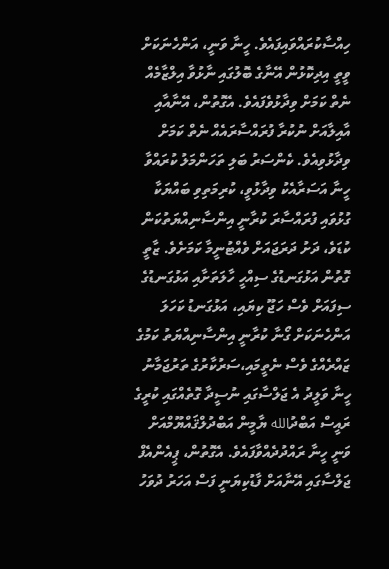ހިއްސާކުރައްވައިފައެވެ. ހީނާ ވަނީ، އަންހެނަކަށް ވީތީ އިދިކޮޅުން އޭނާގެ ބޮލުގައި ނާޅުވާ އިލްޒާމެއް ނެތް ކަމަށް ވިދާޅުވެފައެވެ. އެގޮތުން، އޭނާއާއި އާއިލާއަށް ނުކުރާ ފުރައްސާރައެއް ނެތް ކަމަށް ވިދާޅުވިއެވެ. ކެންސަރު ބަލި ތަހަންމަލު ކުރައްވާ ހީނާ އަސަރާއެކު ވިދާޅުވީ، ކުރިމަތިވި ބައްޔަކާ ގުޅުވައި ފުރައްސާރަ ކުރާނީ އިންސާނިއްޔަތުކަން ކުޑަވެ، ދަށު ދަރަޖައަށް ވެއްޓުނީމާ ކަމަށެވެ. ޒާތީ ގޮތުން އަޅުގަނޑުގެ ސިއްހީ ހާލަތަށާއި އަޅުގަނޑުގެ ސިފައަށް ވެސް ހަޖޫ ކިޔައި، އަޅުގަނޑު ކަހަލަ އަންހެނަކަށް ގޯނާ ކުރާނީ އިންސާނިއްޔަތު ކަމުގެ ޒައްރެއްގެ ވެސް ނެތީމައި،ސަރުކާރުގެ ތަރުޖަމާނު ހީނާ ވަލީދު އެ ޖަލްސާގައި ނުސީދާ ގޮތެއްގައި ކުރީގެ ރައީސް އަބްދުالله ޔާމީން އަބްދުލްޤައްޔޫމްއަށް ވަނީ ހީނާ ރައްދުދެއްވާފައެވެ. އެގޮތުން، ޕީއެންއެފް ޖަލްސާގައި އޭނާއަށް ފާޑުކިޔަނީ ފަސް އަހަރު ދުވަހު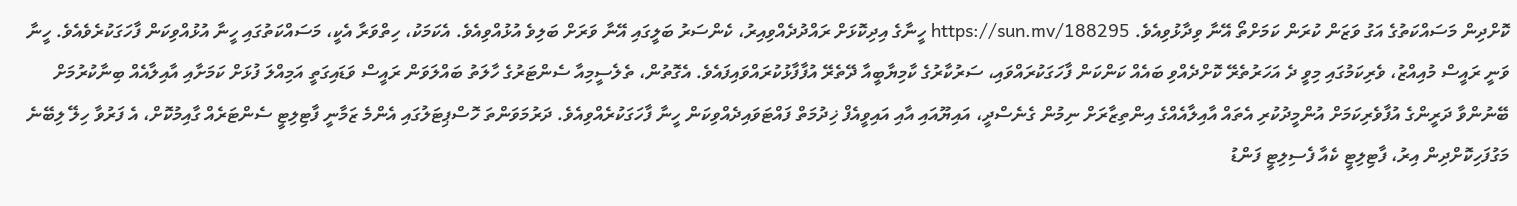ކޮށްދިން މަސައްކަތުގެ އަގު ވަޒަން ކުރަން ކަމަށްތޯ އޭނާ ވިދާޅުވިއެވެ. https://sun.mv/188295 ހީނާގެ އިދިކޮޅަށް ރައްދުދެއްވިއިރު، ކެންސަރު ބަލީގައި އޭނާ ވަރަށް ބަލިވެ އުޅުއްވިއެވެ. އެކަމަކު، ހިތްވަރާ އެކީ، މަސައްކަތުގައި ހީނާ އުޅުއްވިކަން ފާހަގަކުރެވެއެވެ. ހީނާ ވަނީ ރައީސް މުއިއްޒު، ވެރިކަމުގައި މިވީ ދެ އަހަރުތެރޭ ކޮށްދެއްވި ބައެއް ކަންކަން ފާހަގަކުރައްވައި، ސަރުކާރުގެ ކާމިޔާބީއާ ދޭތެރޭ އުފާފާޅުކުރައްވައިފައެވެ. އެގޮތުން، ތެލެސީމިއާ ސެންޓަރުގެ ހާލަތު ބައްލަވަން ރައީސް ވަޑައިގަތީ އަމިއްލަ ފުޅަށް ކަމަށާއި އާއިލާއެއް ބިނާކުރުމަށް ބޭނުންވާ ދަރީންގެ އުފާވެރިކަމަށް އުންމީދުކުރި އެތައް އާއިލާއެއްގެ އިންތިޒާރަށް ނިމުން ގެނެސްދީ، އައިޔޫއައި އާއި އައިވީއެފް ޚިދުމަތް ފައްޓަވައިދެއްވިކަން ހީނާ ފާހަގަކުރެއްވިއެވެ. ދަރުމަވަންތަ ހޮސްޕިޓަލުގައި އެންމެ ޒަމާނީ ފާޓިލިޓީ ސެންޓަރެއް ގާއިމުކޮށް، އެ ފަރުވާ ހިލޭ ލިބޭނެ މަގުފަހިކޮށްދިން އިރު، ފާޓިލިޓީ ކެއާ ފެސިލިޓީ ފަންޑު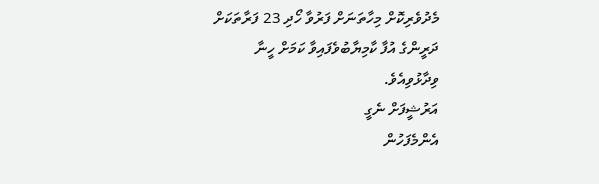މެދުވެރިކޮށް މިހާތަނަށް ފަރުވާ ހޯދި 23 ފަރާތަކަށް ދަރީންގެ އުފާ ކާމިޔާބުވެފައިވާ ކަމަށް ހީނާ ވިދާޅުވިއެވެ.
އަރުޝީފަށް ނެގީ
އެންމެފަހުން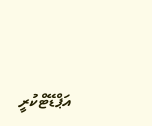އަޕްޑޭޓްކުރީ